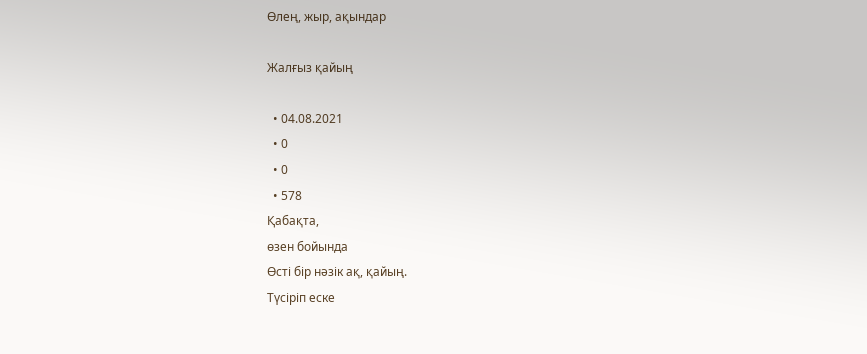Өлең, жыр, ақындар

Жалғыз қайың

  • 04.08.2021
  • 0
  • 0
  • 578
Қабақта,
өзен бойында
Өсті бір нәзік ақ, қайың.
Түсіріп еске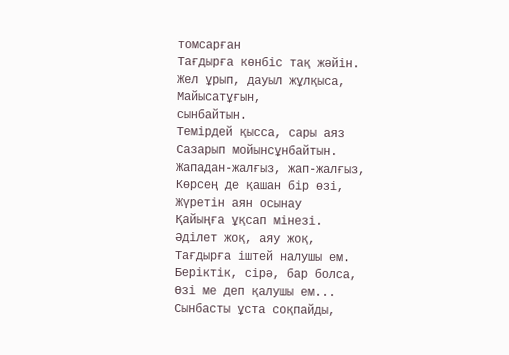томсарған
Тағдырға көнбіс тақ жәйін.
Жел ұрып, дауыл жұлқыса,
Майысатұғын,
сынбайтын.
Темірдей қысса, сары аяз
Сазарып мойынсұнбайтын.
Жападан-жалғыз, жап-жалғыз,
Көрсең де қашан бір өзі,
Жүретін аян осынау
Қайыңға ұқсап мінезі.
Әділет жоқ, аяу жоқ,
Тағдырға іштей налушы ем.
Беріктік, сірә, бар болса,
Өзі ме деп қалушы ем...
Сынбасты ұста соқпайды,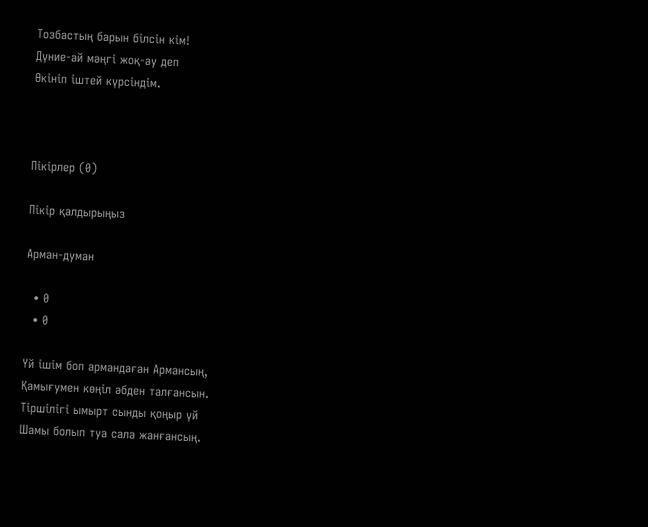Тозбастың барын білсін кім!
Дүние-ай мәңгі жоқ-ау деп
Өкініп іштей күрсіндім.



Пікірлер (0)

Пікір қалдырыңыз

Арман-думан

  • 0
  • 0

Үй ішім боп армандаған Армансың,
Қамығумен көңіл әбден талғансын.
Тіршілігі ымырт сынды қоңыр үй
Шамы болып туа сала жанғансың.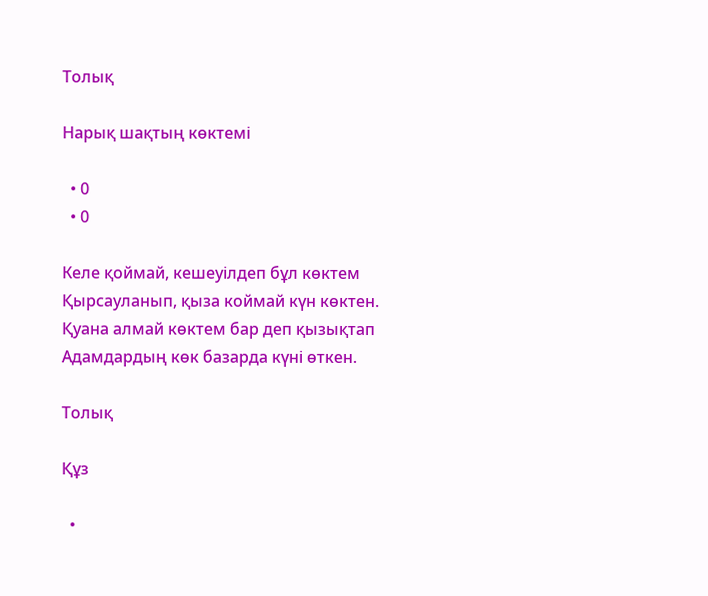Толық

Нарық шақтың көктемі

  • 0
  • 0

Келе қоймай, кешеуілдеп бұл көктем
Қырсауланып, қыза коймай күн көктен.
Қуана алмай көктем бар деп қызықтап
Адамдардың көк базарда күні өткен.

Толық

Құз

  •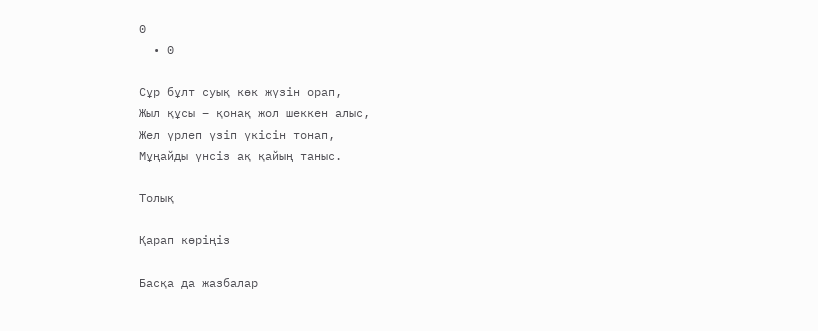0
  • 0

Сұр бұлт суық көк жүзін орап,
Жыл құсы – қонақ жол шеккен алыс,
Жел үрлеп үзіп үкісін тонап,
Мұңайды үнсіз ақ қайың таныс.

Толық

Қарап көріңіз

Басқа да жазбалар